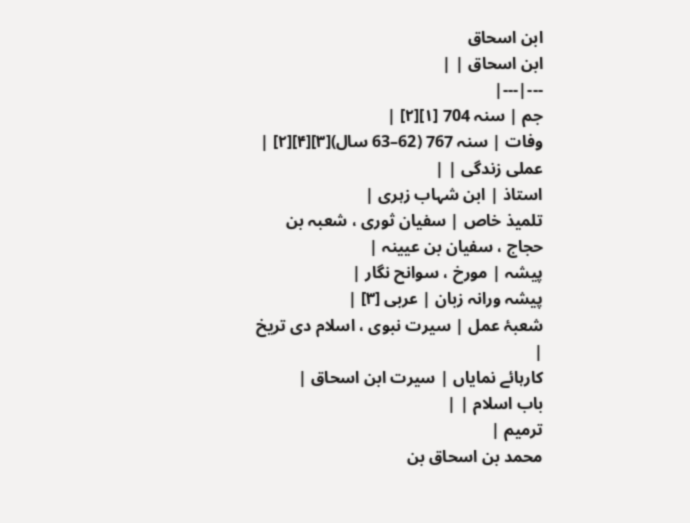ابن اسحاق
ابن اسحاق | |
---|---|
جم | سنہ 704 [۱][۲] |
وفات | سنہ 767 (62–63 سال)[۳][۴][۲] |
عملی زندگی | |
استاذ | ابن شہاب زہری |
تلمیذ خاص | سفیان ثوری ، شعبہ بن حجاج ، سفیان بن عیینہ |
پیشہ | مورخ ، سوانح نگار |
پیشہ ورانہ زبان | عربی [۳] |
شعبۂ عمل | سیرت نبوی ، اسلام دی تریخ |
کارہائے نمایاں | سیرت ابن اسحاق |
باب اسلام | |
ترمیم |
محمد بن اسحاق بن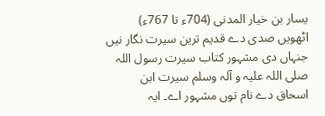یسار بن خیار المدنی (704ء تا 767ء) اٹھويں صدی دے قدیم ترین سیرت نگار نيں جنہاں دی مشہور کتاب سیرت رسول اللہ صلی اللہ علیہ و آلہ وسلم سیرت ابن اسحاق دے نام توں مشہور اے۔ ایہ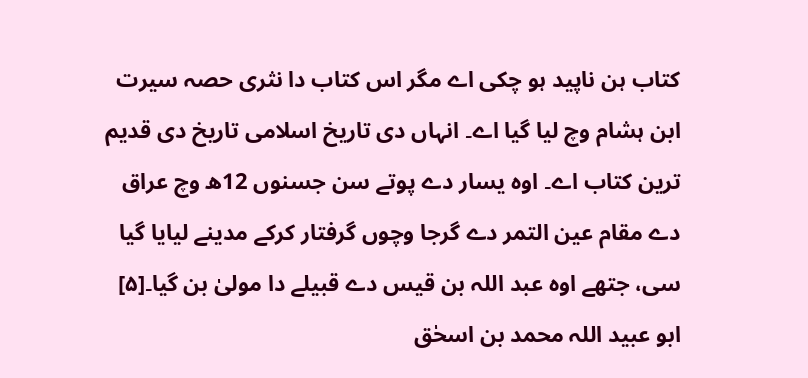کتاب ہن ناپید ہو چکی اے مگر اس کتاب دا نثری حصہ سیرت ابن ہشام وچ لیا گیا اے۔ انہاں دی تاریخ اسلامی تاریخ دی قدیم ترین کتاب اے۔ اوہ یسار دے پوتے سن جسنوں 12ھ وچ عراق دے مقام عین التمر دے گرجا وچوں گرفتار کرکے مدینے لیایا گیا سی، جتھے اوہ عبد اللہ بن قیس دے قبیلے دا مولیٰ بن گیا۔[۵] ابو عبید اللہ محمد بن اسحٰق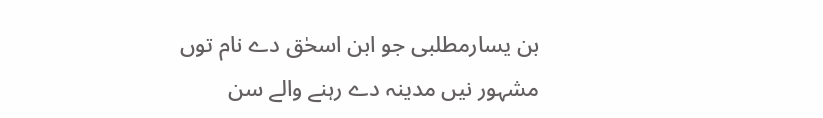بن یسارمطلبی جو ابن اسحٰق دے نام توں مشہور نيں مدینہ دے رہنے والے سن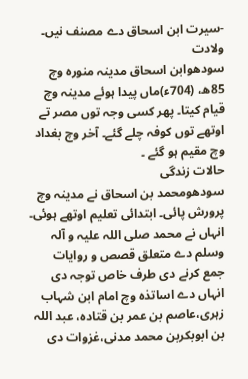-سیرت ابن اسحاق دے مصنف نيں۔
ولادت
سودھوابن اسحاق مدینہ منورہ وچ 85ھ، (704ء)ماں پیدا ہوئے مدینہ وچ قیام کیتا۔ پھر کسی وجہ توں مصر تے اوتھے توں کوفہ چلے گئے۔ آخر وچ بغداد وچ مقیم ہو گئے ۔
حالات زندگی
سودھومحمد بن اسحاق نے مدینہ وچ پرورش پائی۔ ابتدائی تعلیم اوتھے ہوئی۔ انہاں نے محمد صلی اللہ علیہ و آلہ وسلم دے متعلق قصص و روایات جمع کرنے دی طرف خاص توجہ دی انہاں دے اساتذہ وچ امام ابن شہاب زہری،عاصم بن عمر بن قتادہ، عبد اللہ بن ابوبکربن محمد مدنی،غزوات دی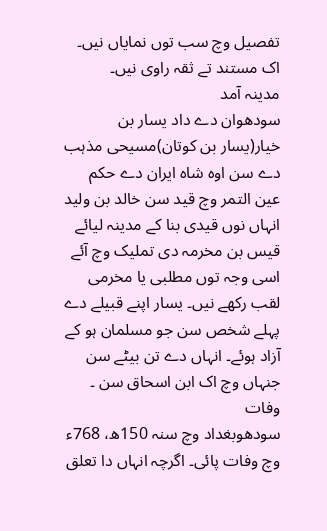تفصیل وچ سب توں نمایاں نيں۔ اک مستند تے ثقہ راوی نيں۔
مدینہ آمد
سودھوان دے داد یسار بن خیار(یسار بن کوتان)مسیحی مذہب دے سن اوہ شاہ ایران دے حکم عین التمر وچ قید سن خالد بن ولید انہاں نوں قیدی بنا کے مدینہ لیائے قیس بن مخرمہ دی تملیک وچ آئے اسی وجہ توں مطلبی یا مخرمی لقب رکھے نيں۔ یسار اپنے قبیلے دے پہلے شخص سن جو مسلمان ہو کے آزاد ہوئے۔ انہاں دے تن بیٹے سن جنہاں وچ اک ابن اسحاق سن ۔
وفات
سودھوبغداد وچ سنہ 150ھ، 768ء وچ وفات پائی۔ اگرچہ انہاں دا تعلق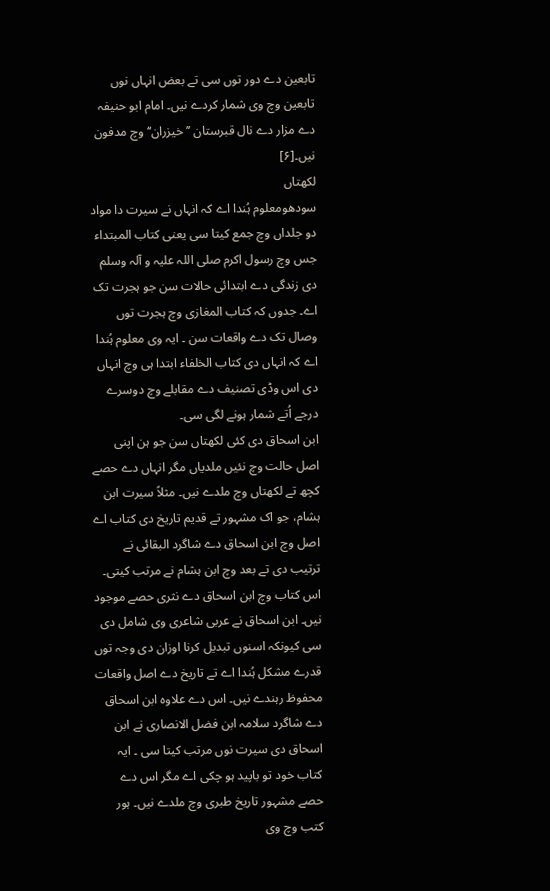تابعین دے دور توں سی تے بعض انہاں نوں تابعین وچ وی شمار کردے نيں۔ امام ابو حنیفہ دے مزار دے نال قبرستان ’’خیزران‘‘ وچ مدفون نيں۔[۶]
لکھتاں
سودھومعلوم ہُندا اے کہ انہاں نے سیرت دا مواد دو جلداں وچ جمع کیتا سی یعنی کتاب المبتداء جس وچ رسول اکرم صلی اللہ علیہ و آلہ وسلم دی زندگی دے ابتدائی حالات سن جو ہجرت تک اے۔ جدوں کہ کتاب المغازی وچ ہجرت توں وصال تک دے واقعات سن ۔ ایہ وی معلوم ہُندا اے کہ انہاں دی کتاب الخلفاء ابتدا ہی وچ انہاں دی اس وڈی تصنیف دے مقابلے وچ دوسرے درجے اُتے شمار ہونے لگی سی۔
ابن اسحاق دی کئی لکھتاں سن جو ہن اپنی اصل حالت وچ نئيں ملدیاں مگر انہاں دے حصے کچھ تے لکھتاں وچ ملدے نيں۔ مثلاً سیرت ابن ہشام، جو اک مشہور تے قدیم تاریخ دی کتاب اے اصل وچ ابن اسحاق دے شاگرد البقائی نے ترتیب دی تے بعد وچ ابن ہشام نے مرتب کيتی۔ اس کتاب وچ ابن اسحاق دے نثری حصے موجود نيں۔ ابن اسحاق نے عربی شاعری وی شامل دی سی کیونکہ اسنوں تبدیل کرنا اوزان دی وجہ توں قدرے مشکل ہُندا اے تے تاریخ دے اصل واقعات محفوظ رہندے نيں۔ اس دے علاوہ ابن اسحاق دے شاگرد سلامہ ابن فضل الانصاری نے ابن اسحاق دی سیرت نوں مرتب کیتا سی ۔ ایہ کتاب خود تو باپید ہو چکی اے مگر اس دے حصے مشہور تاریخ طبری وچ ملدے نيں۔ ہور کتب وچ وی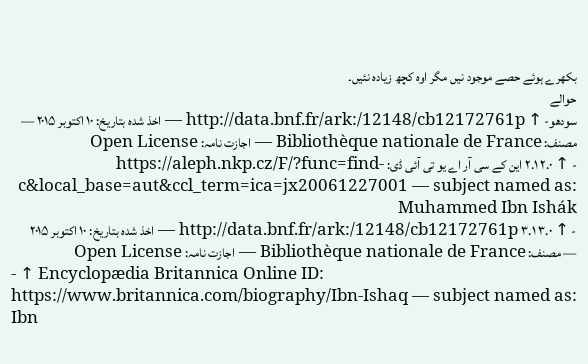بکھرے ہوئے حصے موجود نيں مگر اوہ کچھ زیادہ نئيں۔
حوالے
سودھو- ↑ http://data.bnf.fr/ark:/12148/cb12172761p — اخذ شدہ بتاریخ: ۱۰ اکتوبر ۲۰۱۵ — مصنف: Bibliothèque nationale de France — اجازت نامہ: Open License
- ↑ ۲.۰ ۲.۱ این کے سی آر اے یو تی آئی ڈی: https://aleph.nkp.cz/F/?func=find-c&local_base=aut&ccl_term=ica=jx20061227001 — subject named as: Muhammed Ibn Ishák
- ↑ ۳.۰ ۳.۱ http://data.bnf.fr/ark:/12148/cb12172761p — اخذ شدہ بتاریخ: ۱۰ اکتوبر ۲۰۱۵ — مصنف: Bibliothèque nationale de France — اجازت نامہ: Open License
- ↑ Encyclopædia Britannica Online ID: https://www.britannica.com/biography/Ibn-Ishaq — subject named as: Ibn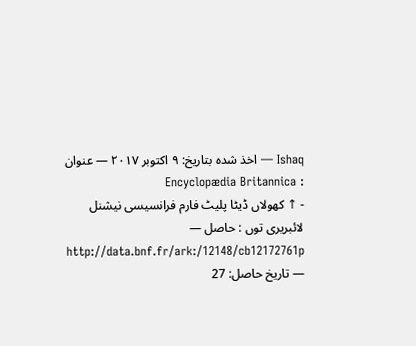Ishaq — اخذ شدہ بتاریخ: ۹ اکتوبر ۲۰۱۷ — عنوان : Encyclopædia Britannica
- ↑ کھولاں ڈیٹا پلیٹ فارم فرانسیسی نیشنل لائبریری توں : حاصل — http://data.bnf.fr/ark:/12148/cb12172761p — تاريخ حاصل: 27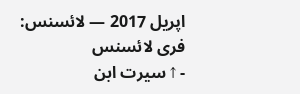اپریل 2017 — لائسنس: فری لائسنس
- ↑ سیرت ابن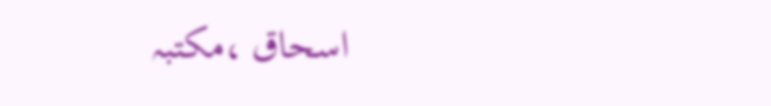اسحاق ،مکتبہ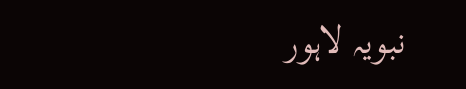نبویہ لاہور